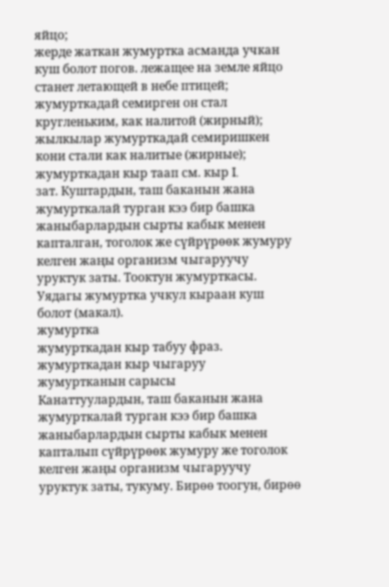яйцо;
жерде жаткан жумуртка асманда учкан куш болот погов. лежащее на земле яйцо станет летающей в небе птицей;
жумурткадай семирген он стал кругленьким, как налитой (жирный);
жылкылар жумурткадай семиришкен кони стали как налитые (жирные);
жумурткадан кыр таап см. кыр I.
зат. Куштардын, таш баканын жана жумурткалай турган кээ бир башка жаныбарлардын сырты кабык менен капталган, тоголок же сүйрүрөөк жумуру келген жаңы организм чыгаруучу уруктук заты. Тооктун жумурткасы. Уядагы жумуртка учкул кыраан куш болот (макал).
жумуртка
жумурткадан кыр табуу фраз.
жумурткадан кыр чыгаруу
жумуртканын сарысы
Канаттуулардын, таш баканын жана жумурткалай турган кээ бир башка жаныбарлардын сырты кабык менен капталып сүйрүрөөк жумуру же тоголок келген жаңы организм чыгаруучу уруктук заты, тукуму. Бирөө тоогун, бирөө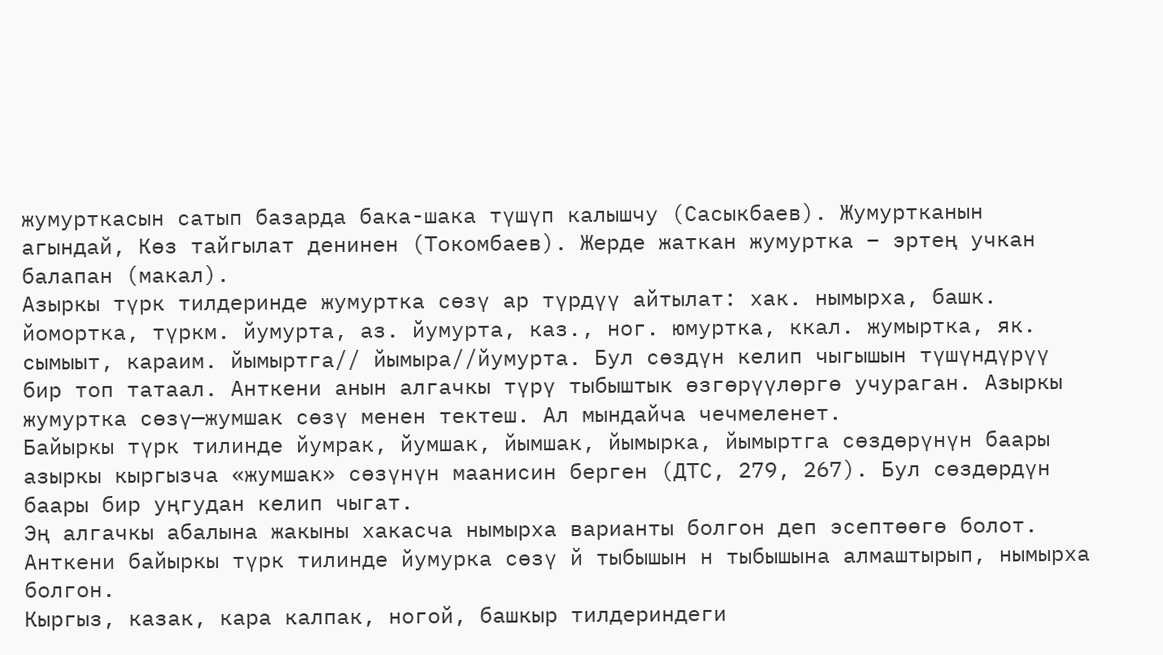жумурткасын сатып базарда бака-шака түшүп калышчу (Сасыкбаев). Жумуртканын агындай, Көз тайгылат денинен (Токомбаев). Жерде жаткан жумуртка – эртең учкан балапан (макал).
Азыркы түрк тилдеринде жумуртка сөзү ар түрдүү айтылат: хак. нымырха, башк. йомортка, түркм. йумурта, аз. йумурта, каз., ног. юмуртка, ккал. жумыртка, як. сымыыт, караим. йымыртга// йымыра//йумурта. Бул сөздүн келип чыгышын түшүндүрүү бир топ татаал. Анткени анын алгачкы түрү тыбыштык өзгөрүүлөргө учураган. Азыркы жумуртка сөзү—жумшак сөзү менен тектеш. Ал мындайча чечмеленет.
Байыркы түрк тилинде йумрак, йумшак, йымшак, йымырка, йымыртга сөздөрүнүн баары азыркы кыргызча «жумшак» сөзүнүн маанисин берген (ДТС, 279, 267). Бул сөздөрдүн баары бир уңгудан келип чыгат.
Эң алгачкы абалына жакыны хакасча нымырха варианты болгон деп эсептөөгө болот. Анткени байыркы түрк тилинде йумурка сөзү й тыбышын н тыбышына алмаштырып, нымырха болгон.
Кыргыз, казак, кара калпак, ногой, башкыр тилдериндеги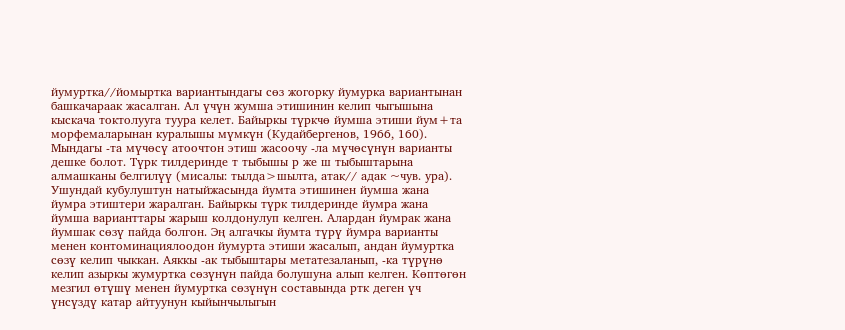йумуртка//йомыртка вариантындагы сөз жогорку йумурка вариантынан башкачараак жасалган. Ал үчүн жумша этишинин келип чыгышына кыскача токтолууга туура келет. Байыркы түркчө йумша этиши йум+та морфемаларынан куралышы мүмкүн (Кудайбергенов, 1966, 160). Мындагы -та мүчөсү атоочтон этиш жасоочу -ла мүчөсүнүн варианты дешке болот. Түрк тилдеринде т тыбышы р же ш тыбыштарына алмашканы белгилүү (мисалы: тылда>шылта, атак// адак ~чув. ура). Ушундай кубулуштун натыйжасында йумта этишинен йумша жана йумра этиштери жаралган. Байыркы түрк тилдеринде йумра жана йумша варианттары жарыш колдонулуп келген. Алардан йумрак жана йумшак сөзү пайда болгон. Эң алгачкы йумта түрү йумра варианты менен контоминациялоодон йумурта этиши жасалып, андан йумуртка сөзү келип чыккан. Аяккы -ак тыбыштары метатезаланып, -ка түрүнө келип азыркы жумуртка сөзүнүн пайда болушуна алып келген. Көптөгөн мезгил өтүшү менен йумуртка сөзүнүн составында ртк деген үч үнсүздү катар айтуунун кыйынчылыгын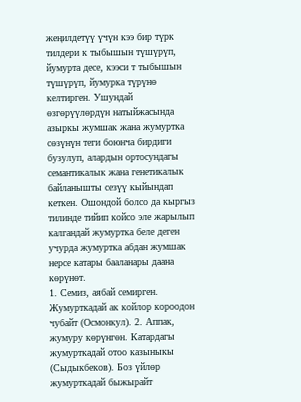жеңилдетүү үчүн кээ бир түрк тилдери к тыбышын түшүрүп, йумурта десе, кээси т тыбышын түшүрүп, йумурка түрүнө келтирген. Ушундай өзгөрүүлөрдүн натыйжасында азыркы жумшак жана жумуртка сөзүнүн теги боюнча бирдиги бузулуп, алардын ортосундагы семантикалык жана генетикалык байланышты сезүү кыйындап кеткен. Ошондой болсо да кыргыз тилинде тийип койсо эле жарылып калгандай жумуртка беле деген учурда жумуртка абдан жумшак нерсе катары бааланары даана көрүнөт.
1. Семиз, аябай семирген. Жумурткадай ак койлор короодон чубайт (Осмонкул). 2. Аппак, жумуру көрүнгөн. Катардагы жумурткадай отоо казыныкы (Сыдыкбеков). Боз үйлөр жумурткадай быжырайт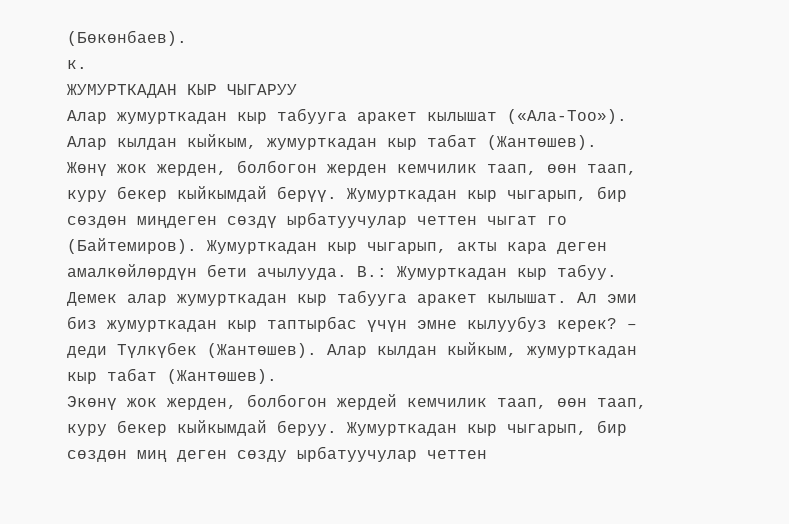(Бөкөнбаев).
к.
ЖУМУРТКАДАН КЫР ЧЫГАРУУ
Алар жумурткадан кыр табууга аракет кылышат («Ала-Тоо»). Алар кылдан кыйкым, жумурткадан кыр табат (Жантөшев).
Жөнү жок жерден, болбогон жерден кемчилик таап, өөн таап, куру бекер кыйкымдай берүү. Жумурткадан кыр чыгарып, бир сөздөн миңдеген сөздү ырбатуучулар четтен чыгат го (Байтемиров). Жумурткадан кыр чыгарып, акты кара деген амалкөйлөрдүн бети ачылууда. В.: Жумурткадан кыр табуу. Демек алар жумурткадан кыр табууга аракет кылышат. Ал эми биз жумурткадан кыр таптырбас үчүн эмне кылуубуз керек? – деди Түлкүбек (Жантөшев). Алар кылдан кыйкым, жумурткадан кыр табат (Жантөшев).
Экөнү жок жерден, болбогон жердей кемчилик таап, өөн таап, куру бекер кыйкымдай беруу. Жумурткадан кыр чыгарып, бир сөздөн миң деген сөзду ырбатуучулар четтен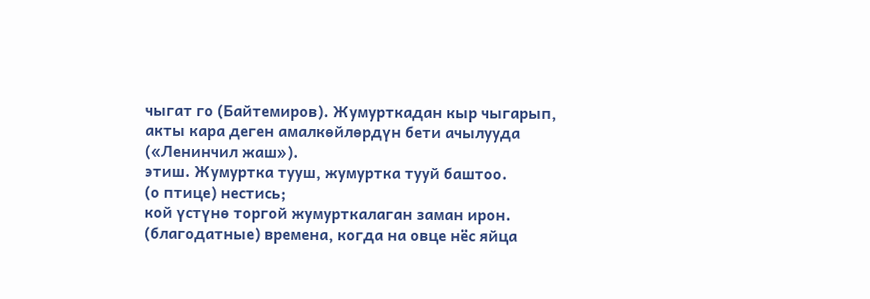чыгат го (Байтемиров). Жумурткадан кыр чыгарып, акты кара деген амалкөйлөрдүн бети ачылууда («Ленинчил жаш»).
этиш. Жумуртка тууш, жумуртка тууй баштоо.
(о птице) нестись;
кой үстүнө торгой жумурткалаган заман ирон. (благодатные) времена, когда на овце нёс яйца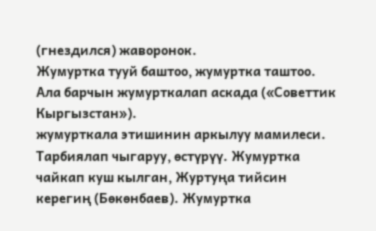(гнездился) жаворонок.
Жумуртка тууй баштоо, жумуртка таштоо. Ала барчын жумурткалап аскада («Советтик Кыргызстан»).
жумурткала этишинин аркылуу мамилеси.
Тарбиялап чыгаруу, өстүрүү. Жумуртка чайкап куш кылган, Журтуңа тийсин керегиң (Бөкөнбаев). Жумуртка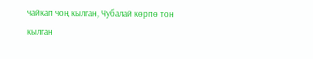чайкап чоң кылган, Чубалай көрпө тон кылган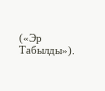(«Эр Табылды»).